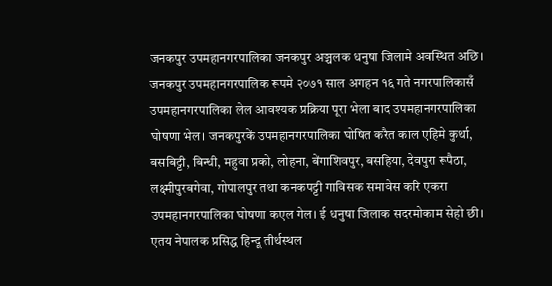जनकपुर उपमहानगरपालिका जनकपुर अञ्चलक धनुषा जिलामे अवस्थित अछि। जनकपुर उपमहानगरपालिक रूपमे २०७१ साल अगहन १६ गते नगरपालिकासँ उपमहानगरपालिका लेल आवश्यक प्रक्रिया पूरा भेला बाद उपमहानगरपालिका घोषणा भेल। जनकपुरकें उपमहानगरपालिका घोषित करैत काल एहिमे कुर्था, बसबिट्टी, बिन्धी, महुवा प्रको, लोहना, बेंगाशिवपुर, बसहिया, देवपुरा रूपैठा, लक्ष्मीपुरबगेवा, गोपालपुर तथा कनकपट्टी गाविसक समावेस करि एकरा उपमहानगरपालिका घोषणा कएल गेल। ई धनुषा जिलाक सदरमोकाम सेहो छी। एतय नेपालक प्रसिद्ध हिन्दू तीर्थस्थल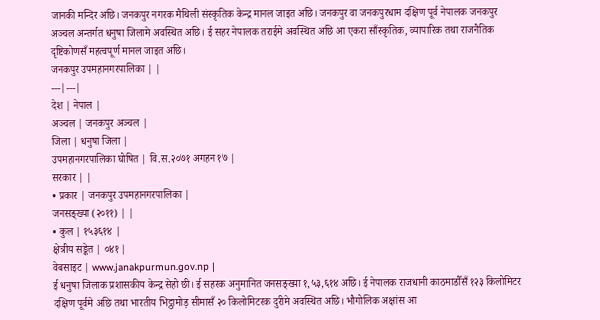जानकी मन्दिर अछि। जनकपुर नगरक मैथिली संस्कृतिक केन्द्र मानल जाइत अछि। जनकपुर वा जनकपुरधाम दक्षिण पूर्व नेपालक जनकपुर अञ्चल अन्तर्गत धनुषा जिलामे अवस्थित अछि। ई सहर नेपालक तराईमे अवस्थित अछि आ एकरा साँस्कृतिक, व्यापारिक तथा राजनैतिक दृष्टिकोणसँ महत्वपूर्ण मानल जाइत अछि।
जनकपुर उपमहानगरपालिका | |
---|---|
देश | नेपाल |
अञ्चल | जनकपुर अञ्चल |
जिला | धनुषा जिला |
उपमहानगरपालिका घोषित | वि.स.२०७१ अगहन १७ |
सरकार | |
• प्रकार | जनकपुर उपमहानगरपालिका |
जनसङ्ख्या (२०११) | |
• कुल | १५३६१४ |
क्षेत्रीय सङ्केत | ०४१ |
वेबसाइट | www.janakpurmun.gov.np |
ई धनुषा जिलाक प्रशासकीय केन्द्र सेहो छी। ई सहरक अनुमानित जनसङ्ख्या १,५३,६१४ अछि। ई नेपालक राजधानी काठमाडौँसँ १२३ किलोमिटर दक्षिण पूर्वमे अछि तथा भारतीय भिट्ठामोड़ सीमासँ २० किलोमिटरक दुरीमे अवस्थित अछि। भौगोलिक अक्षांस आ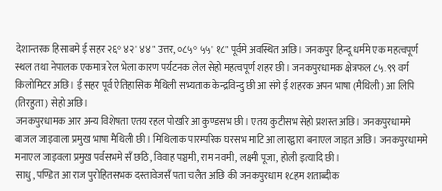देशान्तरक हिसाबमे ई सहर २६° ४२' ४४" उत्तर, ०८५° ५५' १८" पूर्वमे अवस्थित अछि। जनकपुर हिन्दू धर्ममे एक महत्वपूर्ण स्थल तथा नेपालक एकमात्र रेल भेला कारण पर्यटनक लेल सेहो महत्वपूर्ण शहर छी। जनकपुरधामक क्षेत्रफल ८५.९९ वर्ग किलोमिटर अछि। ई सहर पूर्व ऐतिहासिक मैथिली सभ्यताक केन्द्रविन्दु छी आ संगे ई शहरक अपन भाषा (मैथिली) आ लिपि (तिरहुता) सेहो अछि।
जनकपुरधामक आर अन्य विशेषता एतय रहल पोखरि आ कुण्डसभ छी। एतय कुटीसभ सेहो प्रशस्त अछि। जनकपुरधाममे बाजल जाइवाला प्रमुख भाषा मैथिली छी। मिथिलाक पारम्परिक घरसभ माटि आ लारद्वारा बनाएल जाइत अछि। जनकपुरधाममे मनाएल जाइवला प्रमुख पर्वसभमे सँ छठि, विवाह पञ्चमी, राम नवमी, लक्ष्मी पूजा, होली इत्यादि छी।
साधु, पण्डित आ राज पुरोहितसभक दस्तावेजसँ पता चलैत अछि की जनकपुरधाम १८हम शताब्दीक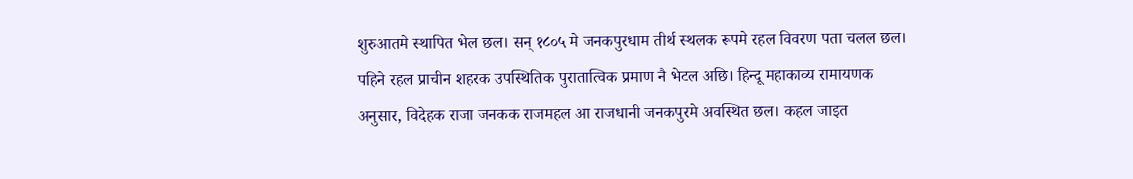शुरुआतमे स्थापित भेल छल। सन् १८०५ मे जनकपुरधाम तीर्थ स्थलक रूपमे रहल विवरण पता चलल छल। पहिने रहल प्राचीन शहरक उपस्थितिक पुरातात्विक प्रमाण नै भेटल अछि। हिन्दू महाकाव्य रामायणक अनुसार, विदेहक राजा जनकक राजमहल आ राजधानी जनकपुरमे अवस्थित छल। कहल जाइत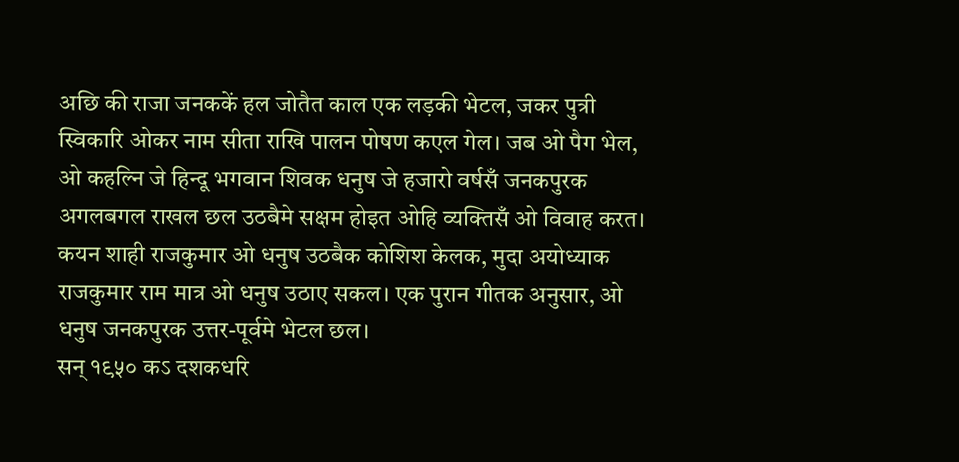अछि की राजा जनककें हल जोतैत काल एक लड़की भेटल, जकर पुत्री स्विकारि ओकर नाम सीता राखि पालन पोषण कएल गेल। जब ओ पैग भेल, ओ कहल्नि जे हिन्दू भगवान शिवक धनुष जे हजारो वर्षसँ जनकपुरक अगलबगल राखल छल उठबैमे सक्षम होइत ओहि व्यक्तिसँ ओ विवाह करत। कयन शाही राजकुमार ओ धनुष उठबैक कोशिश केलक, मुदा अयोध्याक राजकुमार राम मात्र ओ धनुष उठाए सकल। एक पुरान गीतक अनुसार, ओ धनुष जनकपुरक उत्तर-पूर्वमे भेटल छल।
सन् १९५० कऽ दशकधरि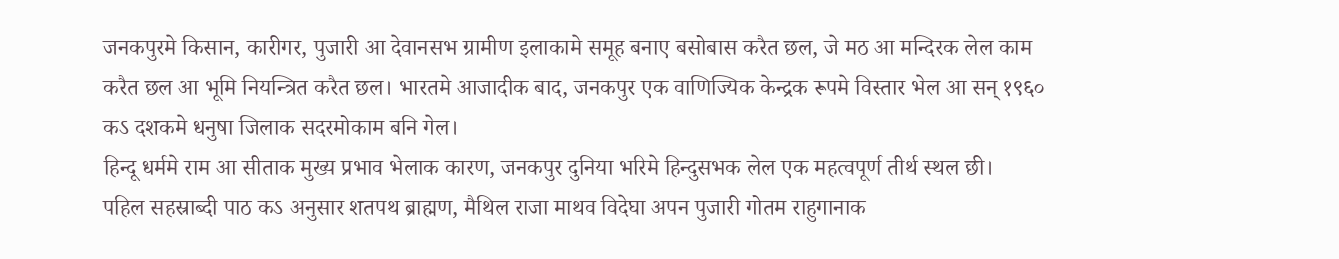जनकपुरमे किसान, कारीगर, पुजारी आ देवानसभ ग्रामीण इलाकामे समूह बनाए बसोबास करैत छल, जे मठ आ मन्दिरक लेल काम करैत छल आ भूमि नियन्त्रित करैत छल। भारतमे आजादीक बाद, जनकपुर एक वाणिज्यिक केन्द्रक रूपमे विस्तार भेल आ सन् १९६० कऽ दशकमे धनुषा जिलाक सदरमोकाम बनि गेल।
हिन्दू धर्ममे राम आ सीताक मुख्य प्रभाव भेलाक कारण, जनकपुर दुनिया भरिमे हिन्दुसभक लेल एक महत्वपूर्ण तीर्थ स्थल छी।
पहिल सहस्राब्दी पाठ कऽ अनुसार शतपथ ब्राह्मण, मैथिल राजा माथव विदेघा अपन पुजारी गोतम राहुगानाक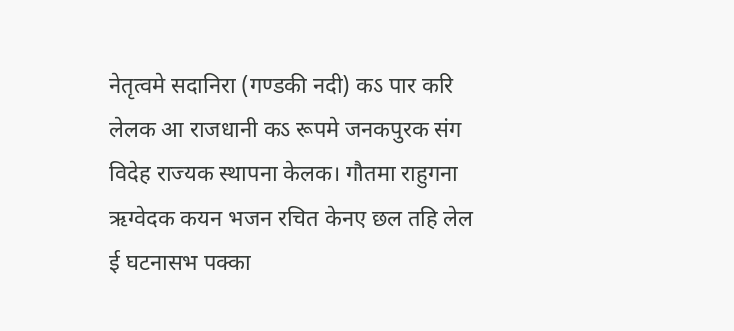नेतृत्वमे सदानिरा (गण्डकी नदी) कऽ पार करि लेलक आ राजधानी कऽ रूपमे जनकपुरक संग विदेह राज्यक स्थापना केलक। गौतमा राहुगना ऋग्वेदक कयन भजन रचित केनए छल तहि लेल ई घटनासभ पक्का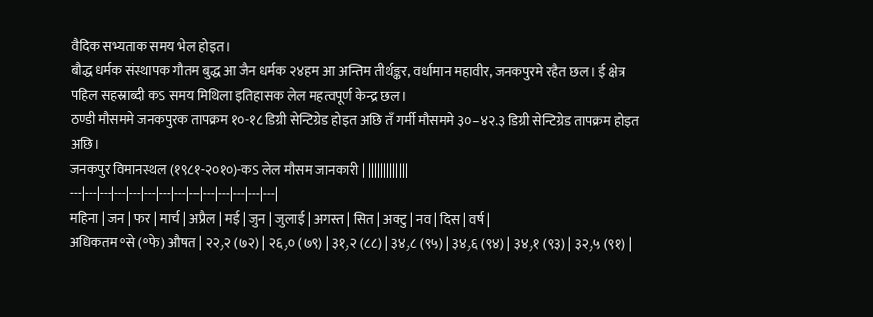वैदिक सभ्यताक समय भेल होइत।
बौद्ध धर्मक संस्थापक गौतम बुद्ध आ जैन धर्मक २४हम आ अन्तिम तीर्थङ्कर, वर्धामान महावीर, जनकपुरमे रहैत छल। ई क्षेत्र पहिल सहस्राब्दी कऽ समय मिथिला इतिहासक लेल महत्वपूर्ण केन्द्र छल।
ठण्डी मौसममे जनकपुरक तापक्रम १०-१८ डिग्री सेन्टिग्रेड होइत अछि तँ गर्मी मौसममे ३०–४२.३ डिग्री सेन्टिग्रेड तापक्रम होइत अछि।
जनकपुर विमानस्थल (१९८१-२०१०)-कऽ लेल मौसम जानकारी | |||||||||||||
---|---|---|---|---|---|---|---|---|---|---|---|---|---|
महिना | जन | फर | मार्च | अप्रैल | मई | जुन | जुलाई | अगस्त | सित | अक्टु | नव | दिस | वर्ष |
अधिकतम °से (°फे) औषत | २२٫२ (७२) | २६٫० (७९) | ३१٫२ (८८) | ३४٫८ (९५) | ३४٫६ (९४) | ३४٫१ (९३) | ३२٫५ (९१) |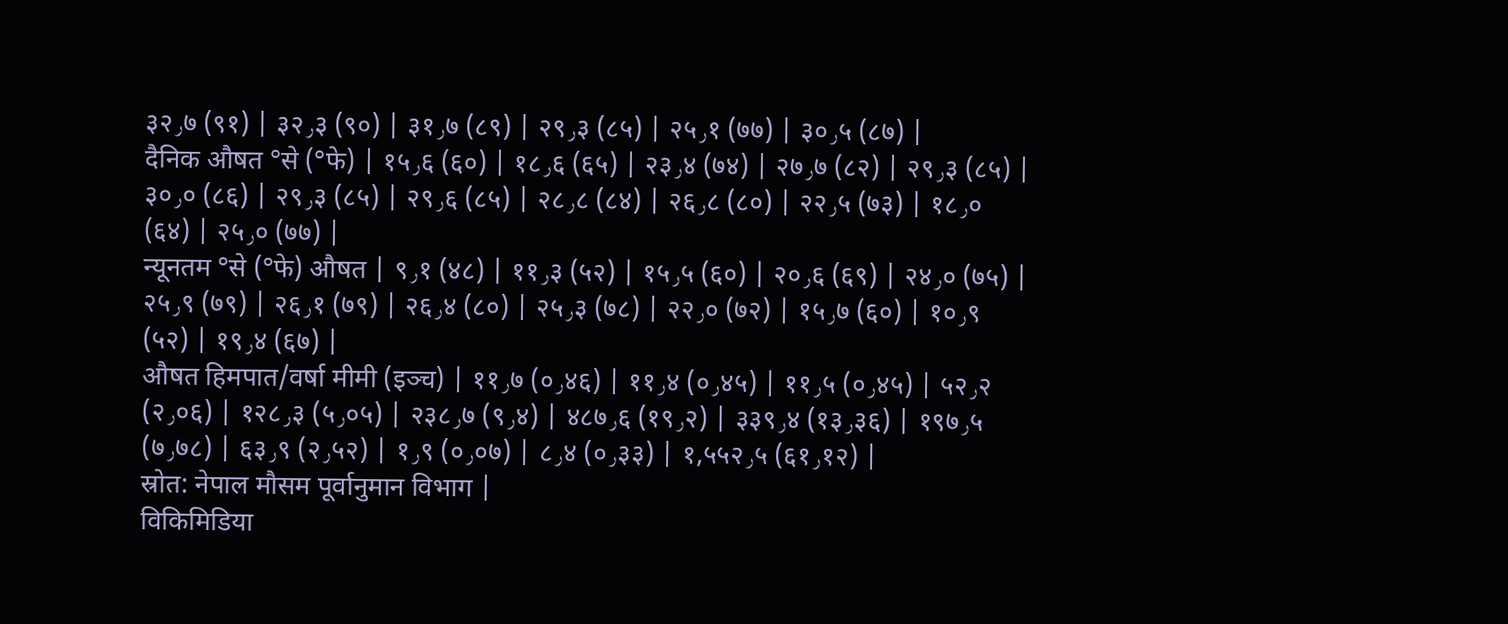३२٫७ (९१) | ३२٫३ (९०) | ३१٫७ (८९) | २९٫३ (८५) | २५٫१ (७७) | ३०٫५ (८७) |
दैनिक औषत °से (°फे) | १५٫६ (६०) | १८٫६ (६५) | २३٫४ (७४) | २७٫७ (८२) | २९٫३ (८५) | ३०٫० (८६) | २९٫३ (८५) | २९٫६ (८५) | २८٫८ (८४) | २६٫८ (८०) | २२٫५ (७३) | १८٫० (६४) | २५٫० (७७) |
न्यूनतम °से (°फे) औषत | ९٫१ (४८) | ११٫३ (५२) | १५٫५ (६०) | २०٫६ (६९) | २४٫० (७५) | २५٫९ (७९) | २६٫१ (७९) | २६٫४ (८०) | २५٫३ (७८) | २२٫० (७२) | १५٫७ (६०) | १०٫९ (५२) | १९٫४ (६७) |
औषत हिमपात/वर्षा मीमी (इञ्च) | ११٫७ (०٫४६) | ११٫४ (०٫४५) | ११٫५ (०٫४५) | ५२٫२ (२٫०६) | १२८٫३ (५٫०५) | २३८٫७ (९٫४) | ४८७٫६ (१९٫२) | ३३९٫४ (१३٫३६) | १९७٫५ (७٫७८) | ६३٫९ (२٫५२) | १٫९ (०٫०७) | ८٫४ (०٫३३) | १,५५२٫५ (६१٫१२) |
स्रोत: नेपाल मौसम पूर्वानुमान विभाग |
विकिमिडिया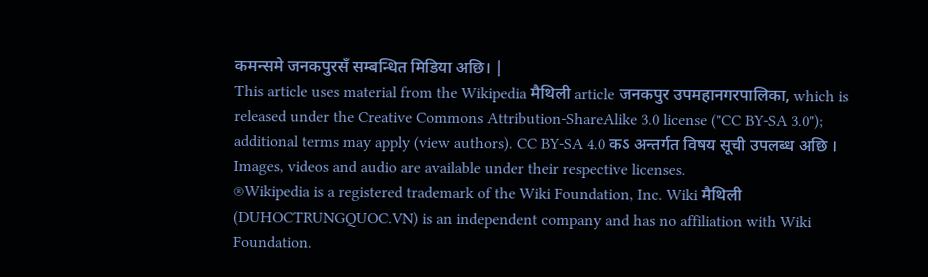कमन्समे जनकपुरसँ सम्बन्धित मिडिया अछि। |
This article uses material from the Wikipedia मैथिली article जनकपुर उपमहानगरपालिका, which is released under the Creative Commons Attribution-ShareAlike 3.0 license ("CC BY-SA 3.0"); additional terms may apply (view authors). CC BY-SA 4.0 कऽ अन्तर्गत विषय सूची उपलब्ध अछि । Images, videos and audio are available under their respective licenses.
®Wikipedia is a registered trademark of the Wiki Foundation, Inc. Wiki मैथिली (DUHOCTRUNGQUOC.VN) is an independent company and has no affiliation with Wiki Foundation.